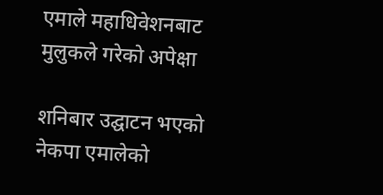एमाले महाधिवेशनबाट मुलुकले गरेको अपेक्षा

शनिबार उद्घाटन भएको नेकपा एमालेको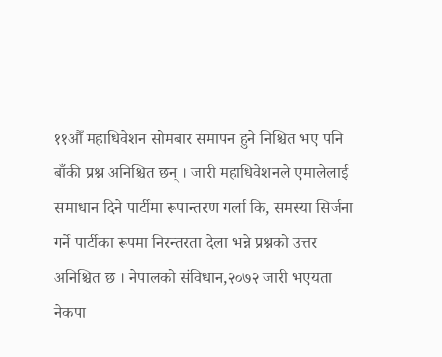११औँ महाधिवेशन सोमबार समापन हुने निश्चित भए पनि बाँकी प्रश्न अनिश्चित छन् । जारी महाधिवेशनले एमालेलाई समाधान दिने पार्टीमा रूपान्तरण गर्ला कि, समस्या सिर्जना गर्ने पार्टीका रूपमा निरन्तरता देला भन्ने प्रश्नको उत्तर अनिश्चित छ । नेपालको संविधान,२०७२ जारी भएयता नेकपा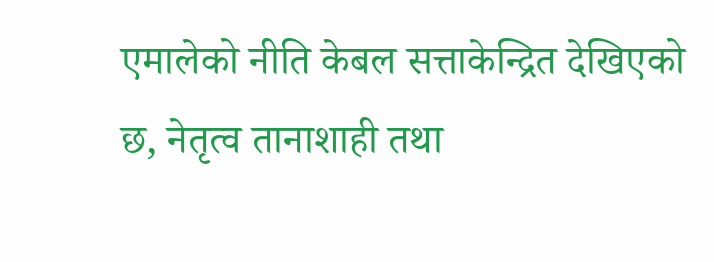एमालेको नीति केबल सत्ताकेन्द्रित देखिएको छ, नेतृत्व तानाशाही तथा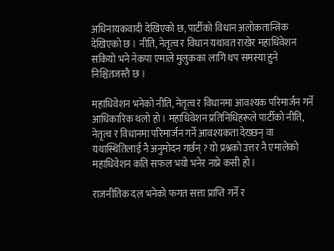अधिनायकवादी देखिएको छ, पार्टीको विधान अलोकतान्त्रिक देखिएको छ । नीति, नेतृत्व र विधान यथावत राखेर महाधिवेशन सकियो भने नेकपा एमाले मुलुकका लागि थप समस्या हुने निश्चितजस्तै छ ।

महाधिवेशन भनेको नीति, नेतृत्व र विधानमा आवश्यक परिमार्जन गर्ने आधिकारिक थलो हो । महाधिवेशन प्रतिनिधिहरूले पार्टीको नीति, नेतृत्व र विधानमा परिमार्जन गर्ने आवश्यकता देख्छन् वा यथास्थितिलाई नै अनुमोदन गर्छन् ? यो प्रश्नको उत्तर नै एमालेको महाधिवेशन कति सफल भयो भनेर नाप्ने कसी हो ।

राजनीतिक दल भनेको फगत सत्ता प्राप्ति गर्ने र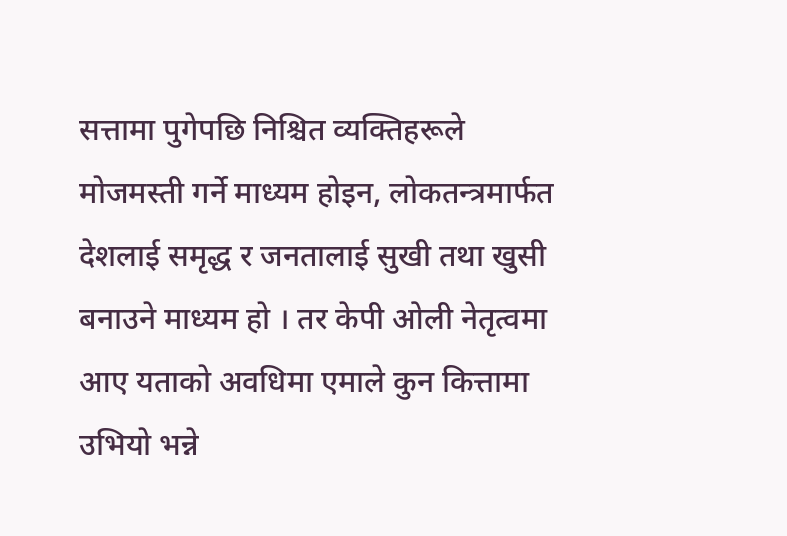सत्तामा पुगेपछि निश्चित व्यक्तिहरूले मोजमस्ती गर्ने माध्यम होइन, लोकतन्त्रमार्फत देशलाई समृद्ध र जनतालाई सुखी तथा खुसी बनाउने माध्यम हो । तर केपी ओली नेतृत्वमा आए यताको अवधिमा एमाले कुन कित्तामा उभियो भन्ने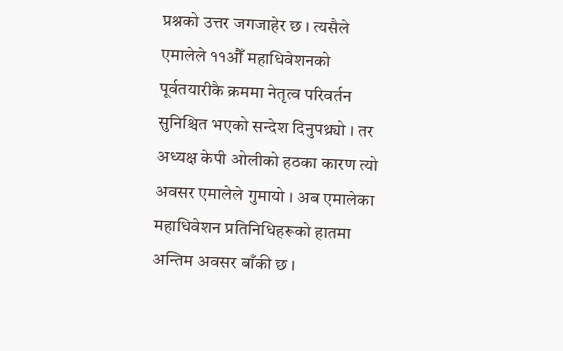प्रश्नको उत्तर जगजाहेर छ । त्यसैले एमालेले ११औँ महाधिवेशनको पूर्वतयारीकै क्रममा नेतृत्व परिवर्तन सुनिश्चित भएको सन्देश दिनुपथ्र्यो । तर अध्यक्ष केपी ओलीको हठका कारण त्यो अवसर एमालेले गुमायो । अब एमालेका महाधिवेशन प्रतिनिधिहरूको हातमा अन्तिम अवसर बाँकी छ ।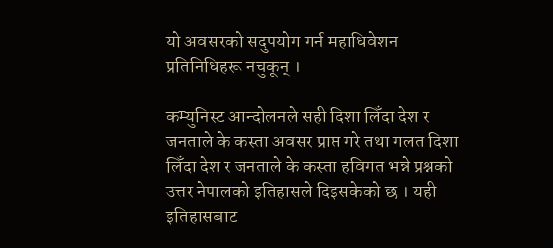यो अवसरको सदुपयोग गर्न महाधिवेशन प्रतिनिधिहरू नचुकून् ।

कम्युनिस्ट आन्दोलनले सही दिशा लिँदा देश र जनताले के कस्ता अवसर प्राप्त गरे तथा गलत दिशा लिँदा देश र जनताले के कस्ता हविगत भन्ने प्रश्नको उत्तर नेपालको इतिहासले दिइसकेको छ । यही इतिहासबाट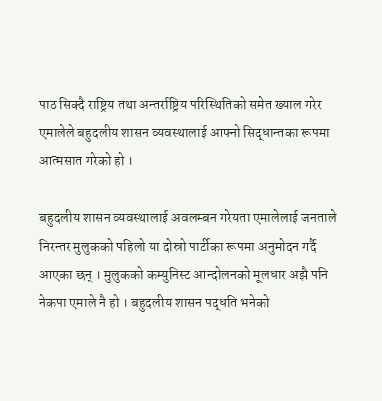पाठ सिक्दै राष्ट्रिय तथा अन्तर्राष्ट्रिय परिस्थितिको समेत ख्याल गरेर एमालेले बहुदलीय शासन व्यवस्थालाई आफ्नो सिद्धान्तका रूपमा आत्मसात गरेको हो ।

बहुदलीय शासन व्यवस्थालाई अवलम्बन गरेयता एमालेलाई जनताले निरन्तर मुलुकको पहिलो या दोस्रो पार्टीका रूपमा अनुमोदन गर्दै आएका छन् । मुलुकको कम्युनिस्ट आन्दोलनको मूलधार अझै पनि नेकपा एमाले नै हो । बहुदलीय शासन पद्धति भनेको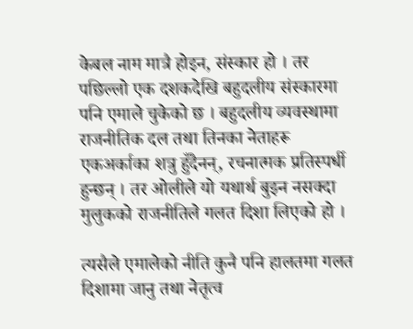केबल नाम मात्रै होइन, संस्कार हो । तर पछिल्लो एक दशकदेखि बहुदलीय संस्कारमा पनि एमाले चुकेको छ । बहुदलीय व्यवस्थामा राजनीतिक दल तथा तिनका नेताहरू एकअर्काका शत्रु हुँदैनन्, रचनात्मक प्रतिस्पर्धी हुन्छन् । तर ओलीले यो यथार्थ बुझ्न नसक्दा मुलुकको राजनीतिले गलत दिशा लिएको हो ।

त्यसैले एमालेको नीति कुनै पनि हालतमा गलत दिशामा जानु तथा नेतृत्व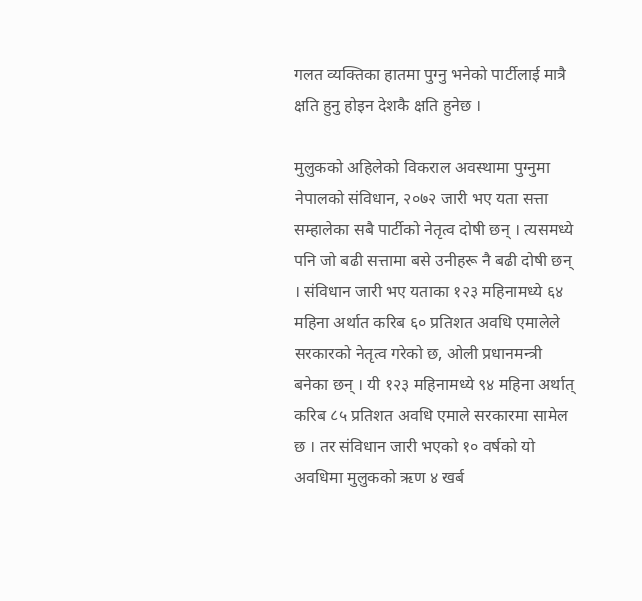गलत व्यक्तिका हातमा पुग्नु भनेको पार्टीलाई मात्रै क्षति हुनु होइन देशकै क्षति हुनेछ ।

मुलुकको अहिलेको विकराल अवस्थामा पुग्नुमा नेपालको संविधान, २०७२ जारी भए यता सत्ता सम्हालेका सबै पार्टीको नेतृत्व दोषी छन् । त्यसमध्ये पनि जो बढी सत्तामा बसे उनीहरू नै बढी दोषी छन् । संविधान जारी भए यताका १२३ महिनामध्ये ६४ महिना अर्थात करिब ६० प्रतिशत अवधि एमालेले सरकारको नेतृत्व गरेको छ, ओली प्रधानमन्त्री बनेका छन् । यी १२३ महिनामध्ये ९४ महिना अर्थात् करिब ८५ प्रतिशत अवधि एमाले सरकारमा सामेल छ । तर संविधान जारी भएको १० वर्षको यो अवधिमा मुलुकको ऋण ४ खर्ब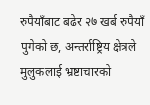रुपैयाँबाट बढेर २७ खर्ब रुपैयाँ पुगेको छ, अन्तर्राष्ट्रिय क्षेत्रले मुलुकलाई भ्रष्टाचारको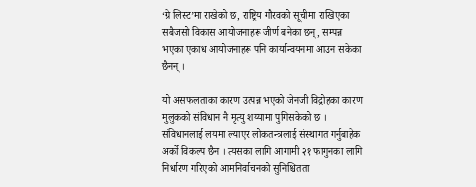‘ग्रे लिस्ट’मा राखेको छ, राष्ट्रिय गौरवको सूचीमा राखिएका सबैजसो विकास आयोजनाहरू जीर्ण बनेका छन्, सम्पन्न भएका एकाध आयोजनाहरू पनि कार्यान्वयनमा आउन सकेका छैनन् ।

यो असफलताका कारण उत्पन्न भएको जेनजी विद्रोहका कारण मुलुकको संविधान नै मृत्यु शय्यामा पुगिसकेको छ । संविधानलाई लयमा ल्याएर लोकतन्त्रलाई संस्थागत गर्नुबाहेक अर्को विकल्प छैन । त्यसका लागि आगामी २१ फागुनका लागि निर्धारण गरिएको आमनिर्वाचनको सुनिश्चितता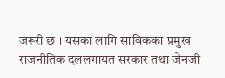जरूरी छ । यसका लागि साविकका प्रमुख राजनीतिक दललगायत सरकार तथा जेनजी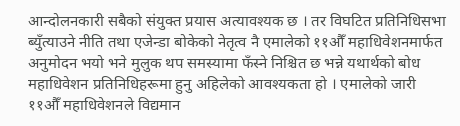आन्दोलनकारी सबैको संयुक्त प्रयास अत्यावश्यक छ । तर विघटित प्रतिनिधिसभा ब्युँत्याउने नीति तथा एजेन्डा बोकेको नेतृत्व नै एमालेको ११औँ महाधिवेशनमार्फत अनुमोदन भयो भने मुलुक थप समस्यामा फँस्ने निश्चित छ भन्ने यथार्थको बोध महाधिवेशन प्रतिनिधिहरूमा हुनु अहिलेको आवश्यकता हो । एमालेको जारी ११औँ महाधिवेशनले विद्यमान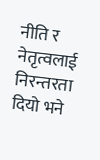नीति र नेतृत्वलाई निरन्तरता दियो भने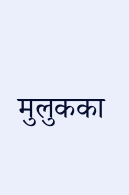मुलुकका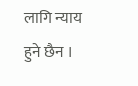लागि न्याय हुने छैन ।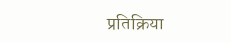प्रतिक्रिया